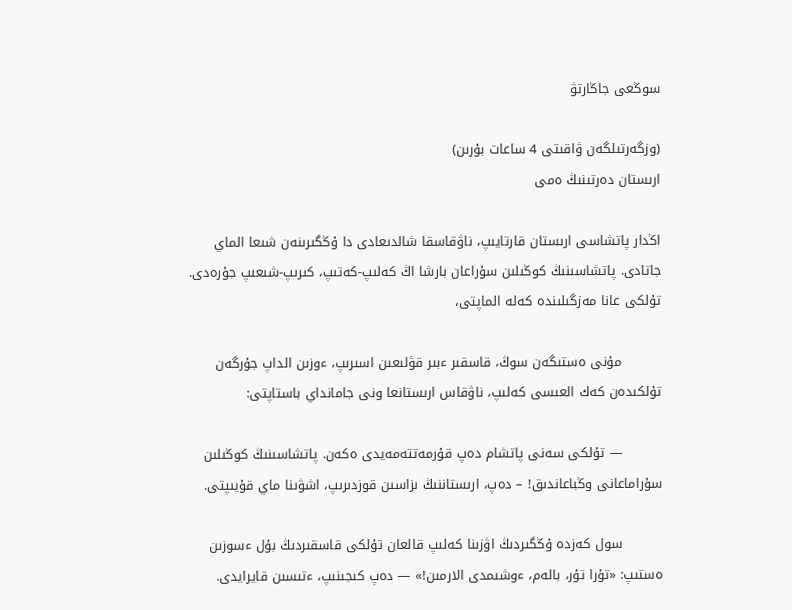سوڭعى جاڭارتۋ

(وزگەرتىلگەن ۋاقىتى 4 ساعات بۇرىن)
ارىستان دەرتىنىڭ ەمى

اڭدار پاتشاسى ارىستان قارتايىپ، ناۋقاسقا شالدىعادى دا ۇڭگىرىنەن شىعا الماي جاتادى. پاتشاسىنىڭ كوڭىلىن سۇراعان بارشا اڭ كەلىپ-كەتىپ، كىرىپ-شىعىپ جۇرەدى. تۇلكى عانا مەزگىلىندە كەلە الماپتى،

         مۇنى ەستىگەن سوڭ، قاسقىر ءبىر قۋلىعىن اسىرىپ، ءوزىن الداپ جۇرگەن تۇلكىدەن كەك العىسى كەلىپ، ناۋقاس ارىستانعا ونى جامانداي باستاپتى:

         — تۇلكى سەنى پاتشام دەپ قۇرمەتتەمەيدى ەكەن. پاتشاسىنىڭ كوڭىلىن سۇراماعانى وڭباعاندىق! – دەپ، ارىستاننىڭ ىزاسىن قوزدىرىپ، اشۋىنا ماي قۇيىپتى.

         سول كەزدە ۇڭگىردىڭ اۋزىنا كەلىپ قالعان تۇلكى قاسقىردىڭ بۇل ءسوزىن ەستىپ: «تۇرا تۇر، بالەم، ءوشىمدى الارمىن!» — دەپ كىجىنىپ، ءتىسىن قايرايدى.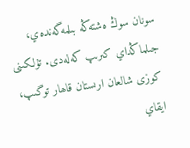سونان سوڭ ەشتەڭە بىلمەگەندەي، جىلماڭداي كىرىپ كەلەدى. تۇلكىنى كوزى شالعان ارىستان قاھار توگىپ، ايقاي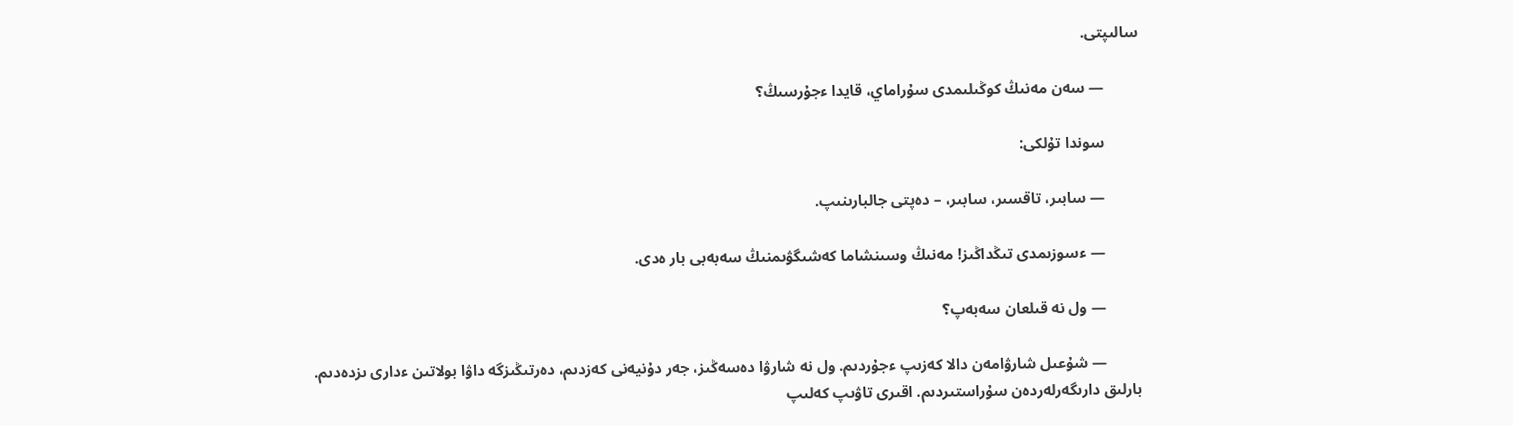سالىپتى.

         — سەن مەنىڭ كوڭىلىمدى سۇراماي، قايدا ءجۇرسىڭ؟

         سوندا تۇلكى:

         — سابىر، تاقسىر، سابىر، – دەپتى جالبارىنىپ.

         — ءسوزىمدى تىڭداڭىز! مەنىڭ وسىنشاما كەشىگۋىمنىڭ سەبەبى بار ەدى.

         — ول نە قىلعان سەبەپ؟

         — شۇعىل شارۋامەن دالا كەزىپ ءجۇردىم. ول نە شارۋا دەسەڭىز، جەر دۇنيەنى كەزدىم، دەرتىڭىزگە داۋا بولاتىن ءدارى ىزدەدىم. بارلىق دارىگەرلەردەن سۇراستىردىم. اقىرى تاۋىپ كەلىپ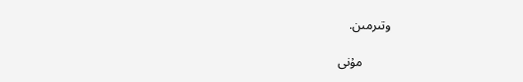وتىرمىن.

         مۇنى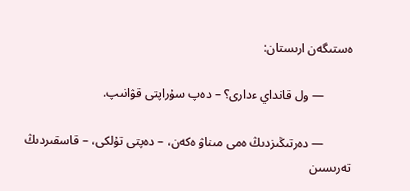ەستىگەن ارىستان:

         — ول قانداي ءدارى؟ – دەپ سۇراپتى قۋانىپ.

         — دەرتىڭىزدىڭ ەمى مىناۋ ەكەن، – دەپتى تۇلكى، – قاسقىردىڭ تەرىسىن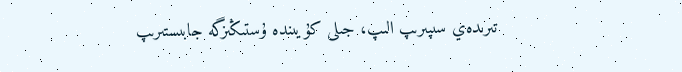تىرىدەي سىپىرىپ الىپ، جىلى كۇيىندە ۇستىڭىزگە جابىستىرىپ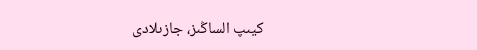كيىپ الساڭىز، جازىلادى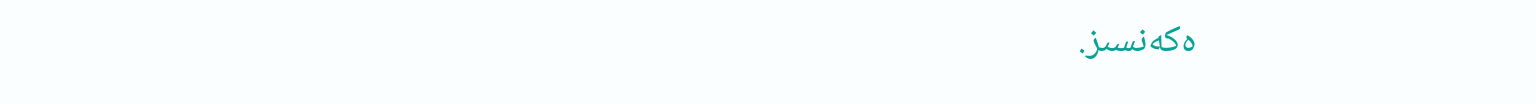ەكەنسىز.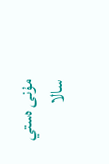مۇنى ەستي سالا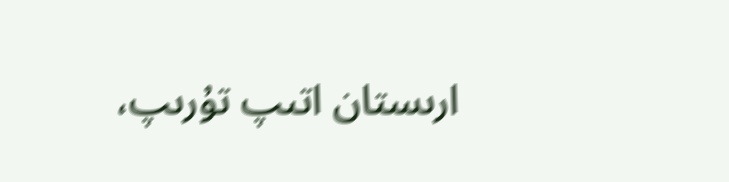ارىستان اتىپ تۇرىپ،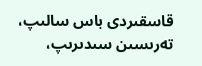قاسقىردى باس سالىپ، تەرىسىن سىدىرىپ،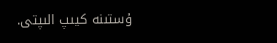ۇستىنە كيىپ الىپتى.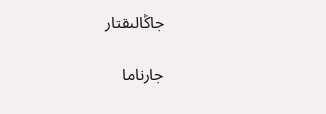جاڭالىقتار

جارناما